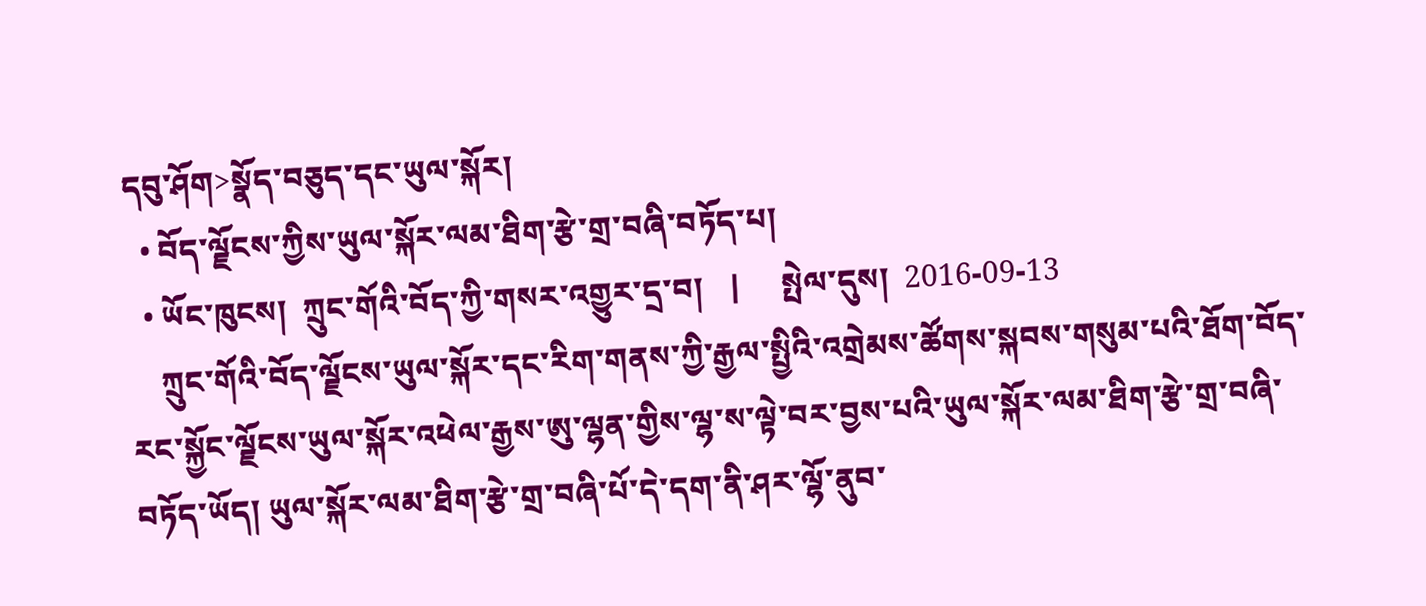དབུ་ཤོག>སྣོད་བཅུད་དང་ཡུལ་སྐོར།
  • བོད་ལྗོངས་ཀྱིས་ཡུལ་སྐོར་ལམ་ཐིག་རྩེ་གྲ་བཞི་བཏོད་པ།
  • ཡོང་ཁུངས།  ཀྲུང་གོའི་བོད་ཀྱི་གསར་འགྱུར་དྲ་བ།   |     སྤེལ་དུས།  2016-09-13
    ཀྲུང་གོའི་བོད་ལྗོངས་ཡུལ་སྐོར་དང་རིག་གནས་ཀྱི་རྒྱལ་སྤྱིའི་འགྲེམས་ཚོགས་སྐབས་གསུམ་པའི་ཐོག་བོད་རང་སྐྱོང་ལྗོངས་ཡུལ་སྐོར་འཕེལ་རྒྱས་ཨུ་ལྷན་གྱིས་ལྷ་ས་ལྟེ་བར་བྱས་པའི་ཡུལ་སྐོར་ལམ་ཐིག་རྩེ་གྲ་བཞི་བཏོད་ཡོད། ཡུལ་སྐོར་ལམ་ཐིག་རྩེ་གྲ་བཞི་པོ་དེ་དག་ནི་ཤར་ལྷོ་ནུབ་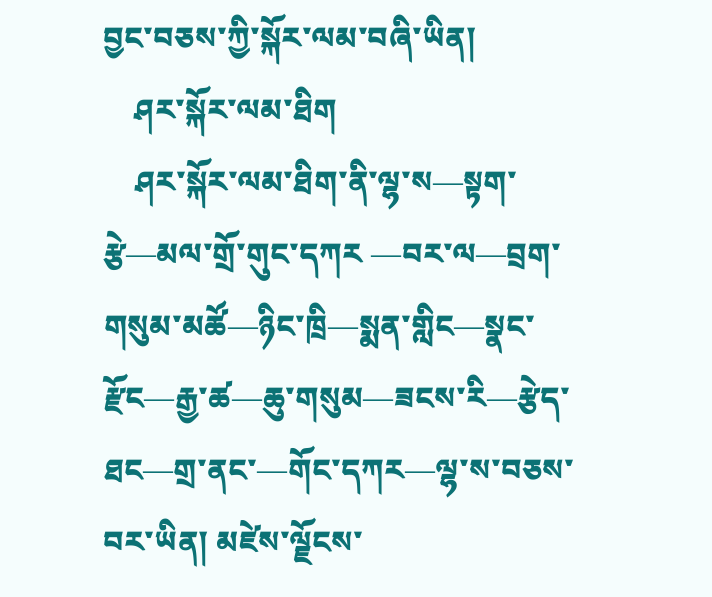བྱང་བཅས་ཀྱི་སྐོར་ལམ་བཞི་ཡིན།
    ཤར་སྐོར་ལམ་ཐིག
    ཤར་སྐོར་ལམ་ཐིག་ནི་ལྷ་ས—སྟག་རྩེ—མལ་གྲོ་གུང་དཀར —བར་ལ—བྲག་གསུམ་མཚོ—ཉིང་ཁྲི—སྨན་གླིང—སྣང་རྫོང—རྒྱ་ཚ—ཆུ་གསུམ—ཟངས་རི—རྩེད་ཐང—གྲ་ནང་—གོང་དཀར—ལྷ་ས་བཅས་བར་ཡིན། མཛེས་ལྗོངས་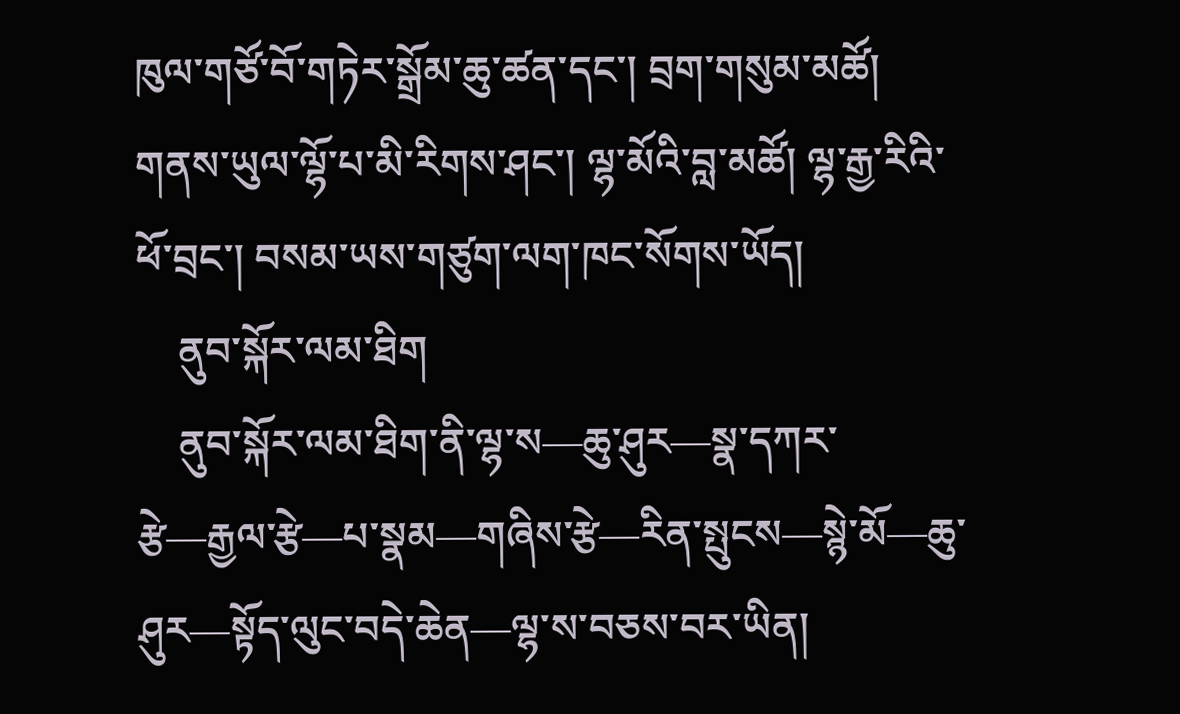ཁུལ་གཙོ་བོ་གཏེར་སྒྲོམ་ཆུ་ཚན་དང་། བྲག་གསུམ་མཚོ། གནས་ཡུལ་ལྷོ་པ་མི་རིགས་ཤང་། ལྷ་མོའི་བླ་མཚོ། ལྷ་རྒྱ་རིའི་ཕོ་བྲང་། བསམ་ཡས་གཙུག་ལག་ཁང་སོགས་ཡོད།
    ནུབ་སྐོར་ལམ་ཐིག
    ནུབ་སྐོར་ལམ་ཐིག་ནི་ལྷ་ས—ཆུ་ཤུར—སྣ་དཀར་རྩེ—རྒྱལ་རྩེ—པ་སྣམ—གཞིས་རྩེ—རིན་སྤུངས—སྙེ་མོ—ཆུ་ཤུར—སྟོད་ལུང་བདེ་ཆེན—ལྷ་ས་བཅས་བར་ཡིན།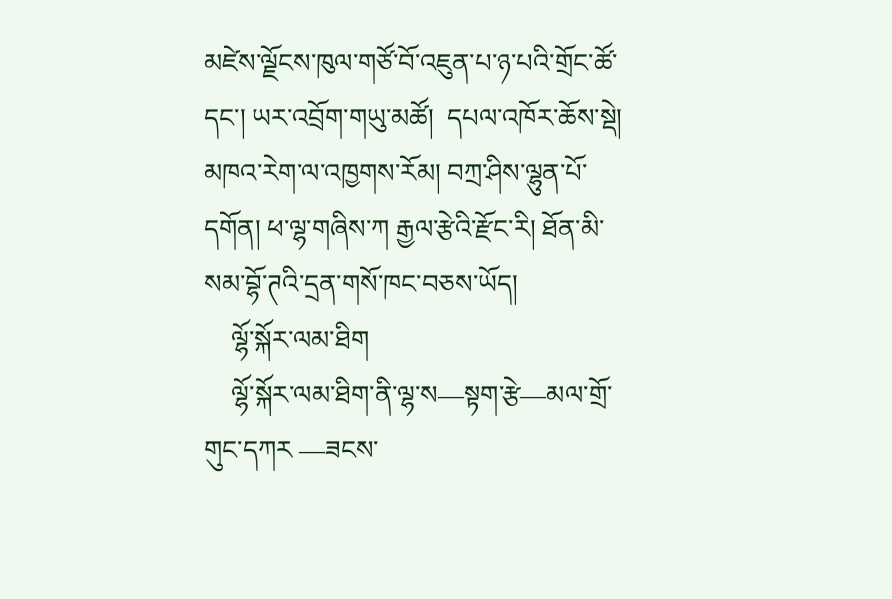མཛེས་ལྗོངས་ཁུལ་གཙོ་བོ་འཇུན་པ་ཉ་པའི་གྲོང་ཚོ་དང་། ཡར་འབྲོག་གཡུ་མཚོ།  དཔལ་འཁོར་ཆོས་སྡེ། མཁའ་རེག་ལ་འཁྱགས་རོམ། བཀྲ་ཤིས་ལྷུན་པོ་དགོན། ཕ་ལྷ་གཞིས་ཀ རྒྱལ་རྩེའི་རྫོང་རི། ཐོན་མི་སམ་བྷོ་ཊའི་དྲན་གསོ་ཁང་བཅས་ཡོད།
    ལྷོ་སྐོར་ལམ་ཐིག
    ལྷོ་སྐོར་ལམ་ཐིག་ནི་ལྷ་ས—སྟག་རྩེ—མལ་གྲོ་གུང་དཀར —ཟངས་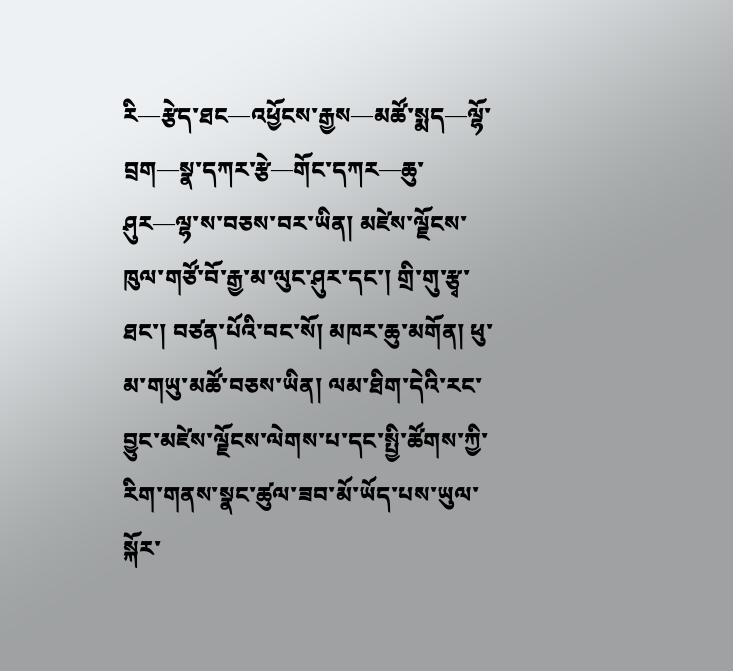རི—རྩེད་ཐང—འཕྱོངས་རྒྱས—མཚོ་སྨད—ལྷོ་བྲག—སྣ་དཀར་རྩེ—གོང་དཀར—ཆུ་ཤུར—ལྷ་ས་བཅས་བར་ཡིན། མཛེས་ལྗོངས་ཁུལ་གཙོ་བོ་རྒྱ་མ་ལུང་ཤུར་དང་། གྲི་གུ་རྩྭ་ཐང་། བཙན་པོའི་བང་སོ། མཁར་ཆུ་མགོན། ཕུ་མ་གཡུ་མཚོ་བཅས་ཡིན། ལམ་ཐིག་དེའི་རང་བྱུང་མཛེས་ལྗོངས་ལེགས་པ་དང་སྤྱི་ཚོགས་ཀྱི་རིག་གནས་སྣང་ཚུལ་ཟབ་མོ་ཡོད་པས་ཡུལ་སྐོར་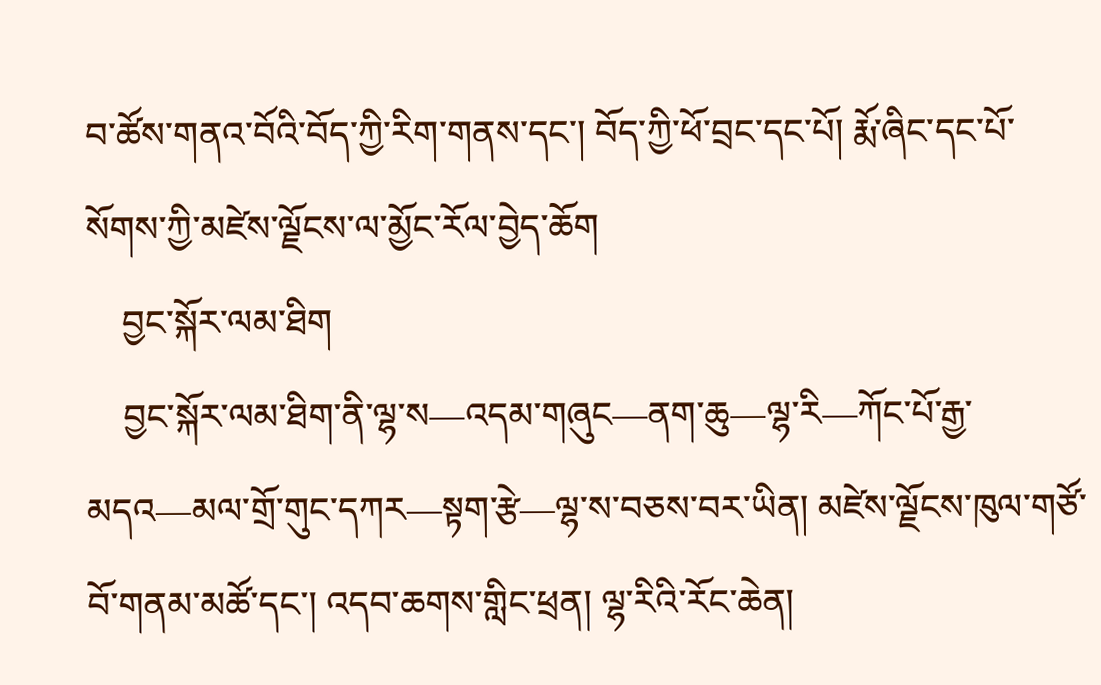བ་ཚོས་གནའ་བོའི་བོད་ཀྱི་རིག་གནས་དང་། བོད་ཀྱི་ཕོ་བྲང་དང་པོ། རྨོ་ཞིང་དང་པོ་སོགས་ཀྱི་མཛེས་ལྗོངས་ལ་མྱོང་རོལ་བྱེད་ཆོག
    བྱང་སྐོར་ལམ་ཐིག
    བྱང་སྐོར་ལམ་ཐིག་ནི་ལྷ་ས—འདམ་གཞུང—ནག་ཆུ—ལྷ་རི—ཀོང་པོ་རྒྱ་མདའ—མལ་གྲོ་གུང་དཀར—སྟག་རྩེ—ལྷ་ས་བཅས་བར་ཡིན། མཛེས་ལྗོངས་ཁུལ་གཙོ་བོ་གནམ་མཚོ་དང་། འདབ་ཆགས་གླིང་ཕྲན། ལྷ་རིའི་རོང་ཆེན།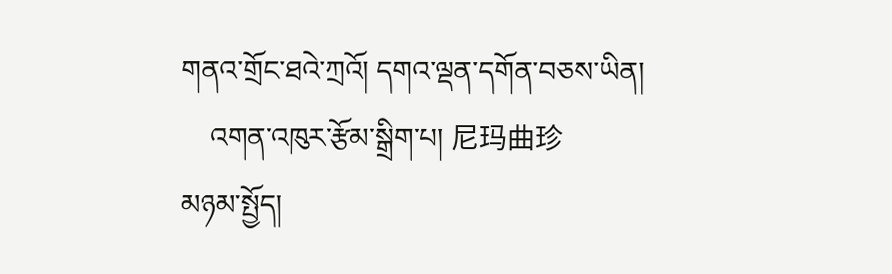གནའ་གྲོང་ཐའེ་ཀྲའོ། དགའ་ལྡན་དགོན་བཅས་ཡིན།
    འགན་འཁུར་རྩོམ་སྒྲིག་པ། 尼玛曲珍
མཉམ་སྤྱོད།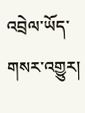འབྲེལ་ཡོད་གསར་འགྱུར།